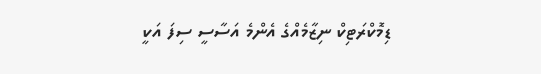ޑިމޮކްރަޓިކް ނިޒާމެއްގެ އެންމެ އަސާސީ ސިފަ އަކީ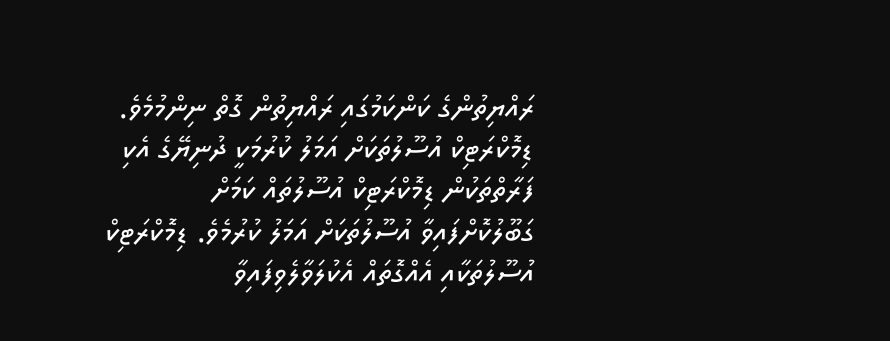ރައްޔިތުންގެ ކަންކަމުގައި ރައްޔިތުން ގޮތް ނިންމުމެވެ. ޑިމޮކްރަޓިކް އުސޫލުތަކަށް އަމަލު ކުރުމަކީ ދުނިޔޭގެ އެކި ފަރާތްތަކުން ޑިމޮކްރަޓިކް އުސޫލުތައް ކަމަށް ގަބޫލުކޮށްފައިވާ އުސޫލުތަކަށް އަމަލު ކުރުމެވެ. ޑިމޮކްރަޓިކް އުސޫލުތަކާއި އެއްގޮތައް އެކުލަވާލެވިފައިވާ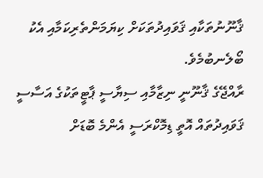ޤާނޫނުތަކާއި ޤަވައިދުތަކަށް ކިޔަމަންތެރިކަމާއި އެކު ބޯލެނބުމެވެ.
ރާއްޖޭގެ ޤާނޫނީ ނިޒާމާއި ސިޔާސީ ޕާޓީތަކުގެ އަސާސީ ޤަވައިދުތައް އޮތީ ޑިމޮކްރަސީ އެންމެ ބޮޑަށް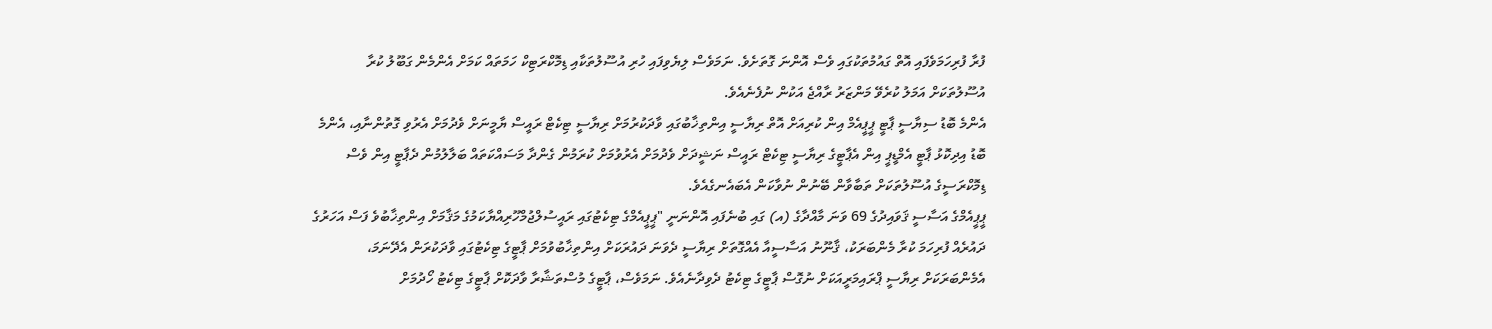ފުރާ ފުރިހަމަވެފައި އޮތް ގައުމުތަކުގައި ވެސް އޮންނަ ގޮތަށެވެ. ނަމަވެސް ލިޔެވިފައި ހުރި އުސޫލުތަކާއި ޑިމޮކްރަޓިކް ހަމަތައް ކަމަށް އެންމެން ގަބޫލު ކުރާ އުސޫލުތަކަށް އަމަލު ކުރެވޭ މަންޒަރު ރާއްޖެ އަކުން ނުފެނެއެވެ.
އެންމެ ބޮޑު ސިޔާސީ ޕާޓީ ޕީޕީއެމް އިން ކުރިއަށް އޮތް ރިޔާސީ އިންތިޚާބުގައި ވާދަކުރުމަށް ރިޔާސީ ޓިކެޓް ރައީސް ޔާމީނަށް ވެދުމަށް އެރުވި ގޮތުންނާއި، އެންމެ ބޮޑު އިދިކޮޅު ޕާޓީ އެމްޑީޕީ އިން އެޕާޓީގެ ރިޔާސީ ޓިކެޓް ރައީސް ނަޝީދަށް ވެދުމަށް އެރުވުމަށް ކުރަމުން ގެންދާ މަސައްކަތައް ބަލާލުމުން ދެޕާޓީ އިން ވެސް ޑިމޮކްރަސީގެ އުސޫލުތަކަށް ތަބާވާން ބޭނުން ނުވާކަން އެބައެނގެއެވެ.
ޕީޕީއެމްގެ އަސާސީ ޤަވައިދުގެ 69 ވަނަ މާއްދާގެ (އ) ގައި ބުނެފައި އޮންނަނީ "ޕީޕީއެމްގެ ޓިކެޓުގައި ރައީސުލްޖުމްހޫރިއްޔާކަމުގެ މަޤާމަށް އިންތިޚާބުވެ ފަސް އަހަރުގެ ދައުރެއް ފުރިހަމަ ކުރާ މެންބަރަކު، ޤާނޫނު އަސާސީއާ އެއްގޮތަށް ރިޔާސީ ދެވަނަ ދައުރަކަށް އިންތިޚާބުވުމަށް ޕާޓީގެ ޓިކެޓުގައި ވާދަކުރަން އެދޭނަމަ، އެމެންބަރަކަށް ރިޔާސީ ޕްރައިމަރީއަކަށް ނުގޮސް ޕާޓީގެ ޓިކެޓު ދެވިދާނެއެވެ. ނަމަވެސް، ޕާޓީގެ މުސްތަޝާރާ ވާދަކޮށް ޕާޓީގެ ޓިކެޓު ހޯދުމަށް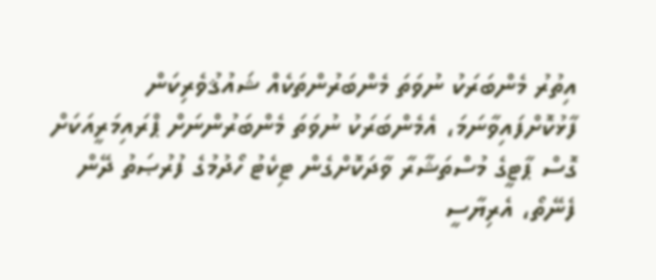އިތުރު މެންބަރަކު ނުވަތަ މެންބަރުންތަކެއް ޝައުޤުވެރިކަން ފާޅުކޮށްފައިވާނަމަ، އެމެންބަރަކު ނުވަތަ މެންބަރުންނަށް ޕްރައިމަރީއަކަށް ގޮސް ޕާޓީގެ މުސްތަޝާރާ ވާދަކޮށްގެން ޓިކެޓު ހޯދުމުގެ ފުރުޞަތު ދޭން ފެނޭތޯ، އެރިޔާސީ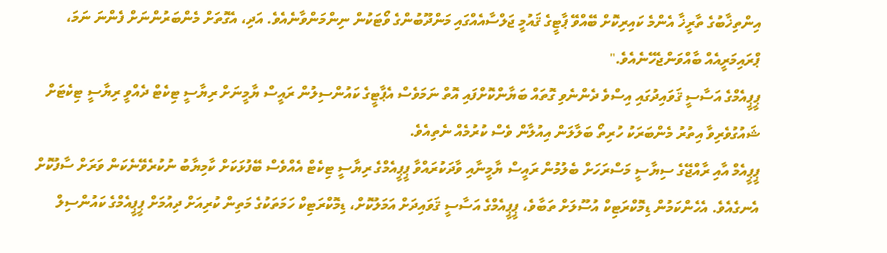އިންތިޚާބުގެ ތާރީޚާ އެންމެ ކައިރިކޮށް ބޭއްވޭ ޕާޓީގެ ޤައުމީ ޖަލްސާއެއްގައި މަންދޫބުންގެ ވޯޓަކުން ނިންމަންވާނެއެވެ. އަދި، އެގޮތަށް މެންބަރުންނަށް ފެންނަ ނަމަ، ޕްރައިމަރީއެއް ބާއްވަންޖެހޭނެއެވެ."
ޕީޕީއެމްގެ އަސާސީ ޤަވައިދުގައި އިސްވެ ދެންނެވި ގޮތައް ބަޔާންކޮށްފައި އޮތް ނަމަވެސް އެޕާޓީގެ ކައުންސިލުން ރައީސް ޔާމީނަށް ރިޔާސީ ޓިކެޓް ދެއްވީ ރިޔާސީ ޓިކެޓަށް ޝައުގުވެރިވާ އިތުރު މެންބަރަކު ހުރިތޯ ބަލާލަން އިއުލާން ވެސް ކުރުމެއް ނެތިއެވެ.
ޕީޕީއެމް އާއި ރާއްޖޭގެ ސިޔާސީ މަސްރަހަށް ބެލުމުން ރައީސް ޔާމީނާއި ވާދަކުރައްވާ ޕީޕީއެމްގެ ރިޔާސީ ޓިކެޓް އެއްވެސް ބޭފުޅަކަށް ކާމިޔާބު ނުކުރެވޭނެކަން ވަރަށް ސާފުކޮށް އެނގެއެވެ. އެހެންކަމުން ޑިމޮކްރަޓިކް އުސޫލަށް ތަބާވެ، ޕީޕީއެމްގެ އަސާސީ ޤަވައިދަށް އަމަލުކޮށް، ޑިމޮކްރަޓިކް ހަމަތަކުގެ މަތިން ކުރިއަށް ދިއުމަށް ޕީޕީއެމްގެ ކައުންސިލް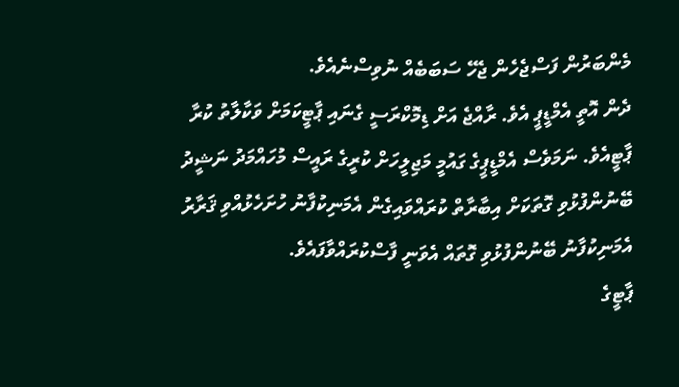މެންބަރުން ފަސްޖެހެން ޖެހޭ ސަބަބެއް ނުވިސްނެއެވެ.
ދެން އޮތީ އެމްޑީޕީ އެވެ. ރާއްޖެ އަށް ޑިމޮކްރަސީ ގެނައި ޕާޓީކަމަށް ވަކާލާތު ކުރާ ޕާޓީއެވެ. ނަމަވެސް އެމްޑީޕީގެ ގައުމީ މަޖިލީހަށް ކުރީގެ ރައީސް މުހައްމަދު ނަޝީދު ބޭނުންފުޅުވި ގޮތަކަށް އިބާރާތް ކުރައްވައިގެން އެމަނިކުފާނު ހުށަހެޅުއްވި ޤަރާރު އެމަނިކުފާނު ބޭނުންފުޅުވި ގޮތައް އެވަނީ ފާސްކުރައްވާފައެވެ.
ޕާޓީގެ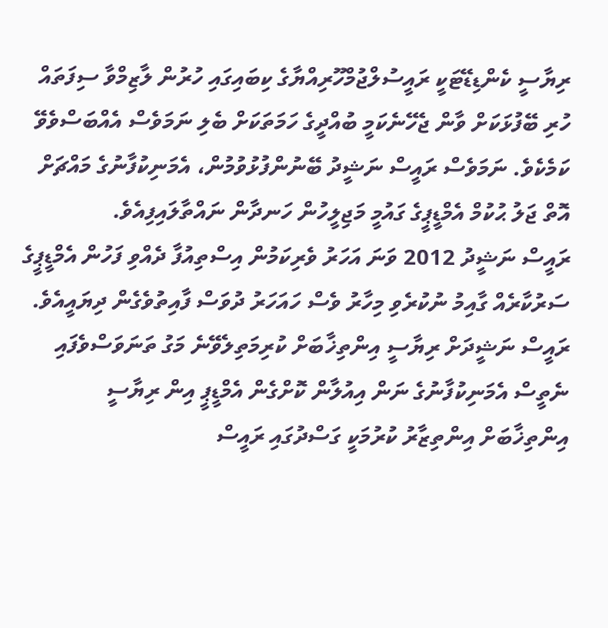ރިޔާސީ ކެންޑިޑޭޓަކީ ރައީސުލްޖުމްހޫރިއްޔާގެ ކިބައިގައި ހުރުން ލާޒިމްވާ ސިފަތައް ހުރި ބޭފުޅަކަށް ވާން ޖެހޭނެކަމީ ބުއްދީގެ ހަމަތަކަށް ބެލި ނަމަވެސް އެއްބަސްވެވޭ ކަމެކެވެ. ނަމަވެސް ރައީސް ނަޝީދު ބޭނުންފުޅުވުމުން، އެމަނިކުފާނުގެ މައްޗަށް އޮތް ޖަލު ޙުކުމް އެމްޑީޕީގެ ގައުމީ މަޖިލީހުން ހަނދާން ނައްތާލައިފިއެވެ.
ރައީސް ނަޝީދު 2012 ވަނަ އަހަރު ވެރިކަމުން އިސްތިއުފާ ދެއްވި ފަހުން އެމްޑީޕީގެ ސަރުކާރެއް ގާއިމު ނުކުރެވި މިހާރު ވެސް ހައަހަރު ދުވަސް ފާއިތުވެގެން ދިޔައީއެވެ. ރައީސް ނަޝީދަށް ރިޔާސީ އިންތިޚާބަށް ކުރިމަތިލެވޭނެ މަގު ތަނަވަސްވެފައި ނެތީސް އެމަނިކުފާނުގެ ނަން އިއުލާން ކޮށްގެން އެމްޑީޕީ އިން ރިޔާސީ އިންތިޚާބަށް އިންތިޒާރު ކުރުމަކީ ގަސްދުގައި ރައީސް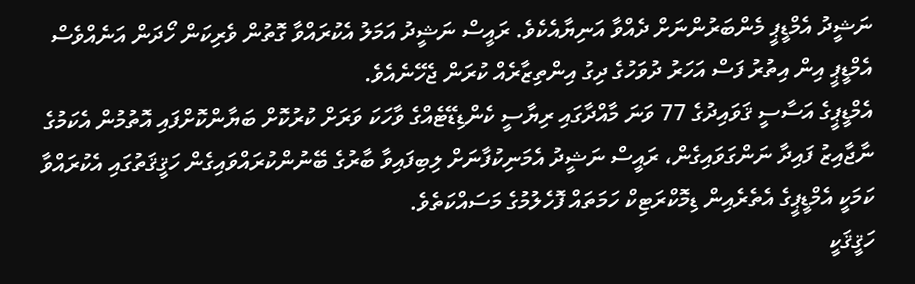ނަޝީދު އެމްޑީޕީ މެންބަރުންނަށް ދެއްވާ އަނިޔާއެކެވެ. ރައީސް ނަޝީދު އަމަލު އެކުރައްވާ ގޮތުން ވެރިކަން ހޯދަން އަނެއްވެސް އެމްޑީޕީ އިން އިތުރު ފަސް އަހަރު ދުވަހުގެ ދިގު އިންތިޒާރެއް ކުރަން ޖެހޭނެއެވެ.
އެމްޑީޕީގެ އަސާސީ ޤަވައިދުގެ 77 ވަނަ މާއްދާގައި ރިޔާސީ ކެންޑިޑޭޓެއްގެ ވާހަކަ ވަރަށް ކުރުކޮށް ބަޔާންކޮށްފައި އޮތުމުން އެކަމުގެ ނާޖާއިޒު ފައިދާ ނަންގަވައިގެން، ރައީސް ނަޝީދު އެމަނިކުފާނަށް ލިބިފައިވާ ބާރުގެ ބޭނުންކުރައްވައިގެން ހަޤީޤަތުގައި އެކުރައްވާ ކަމަކީ އެމްޑީޕީގެ އެތެރެއިން ޑިމޮކްރަޓިކް ހަމަތައް ފޮހެލުމުގެ މަސައްކަތެވެ.
ހަޤީޤަކީ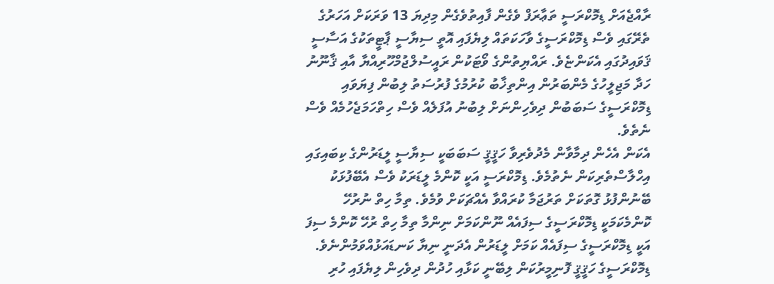ރާއްޖެއަށް ޑިމޮކްރަސީ ތަޢާރަފް ވެގެން ފާއިތުވެގެން މިދިޔަ 13 ވަރަކަށް އަހަރުގެ ތެރޭގައި ވެސް ޑިމޮކްރަސީގެ ވާހަކަތައް ލިޔެފައި އޮތީ ސިޔާސީ ޕާޓީތަކުގެ އަސާސީ ޤަވައިދުގައި އެކަންޏެވެ. ރައްޔިތުންގެ ވޯޓަކުން ރައީސުލްޖުމްހޫރިއްޔާ އާއި ޤާނޫނު ހަދާ މަޖިލީހުގެ މެންބަރުން އިންތިޚާބު ކުރުމުގެ ފުރުސަތު ލިބުން ފިޔަވައި ޑިމޮކްރަސީގެ ސަބަބުން ދިވެހިންނަށް ލިބުނު އުފަލެއް ވެސް ހިތްހަމަޖެހުމެއް ވެސް ނެތެވެ.
އެކަން އެހެން ދިމާވާން މެދުވެރިވާ ހަޤީޤީ ސަބަބަކީ ސިޔާސީ ލީޑަރުންގެ ކިބައިގައި އިހްލާސްތެރިކަން ނެތުމެވެ. ޑިމޮކްރަސީ އަކީ ކޮންމެ ލީޑަރަކު ވެސް އެބޭފުޅަކު ބޭނުންފުޅު ގޮތަކަށް ތަރުޖަމާ ކުރައްވާ އެއްޗަކަށް ވުމެވެ. ތިމާ ހިތް ނުރުހޭ ކޮންމެކަމަކީ ޑިމޮކްރަސީގެ ސިފައެއް ނޫންކަމަށް ނިންމާ ތިމާ ހިތް ރުހޭ ކޮންމެ ސިފަ އަކީ ޑިމޮކްރަސީގެ ސިފައެއް ކަމަށް ލީޑަރުން އެދަނީ ނިޔާ ކަނޑައަޅުއްވަމުންނެވެ.
ޑިމޮކްރަސީގެ ހަޤީޤީ ފޮނިމީރުކަން ލިބޭނީ ކަޅާއި ހުދުން ދިވެހިން ލިޔެފައި ހުރި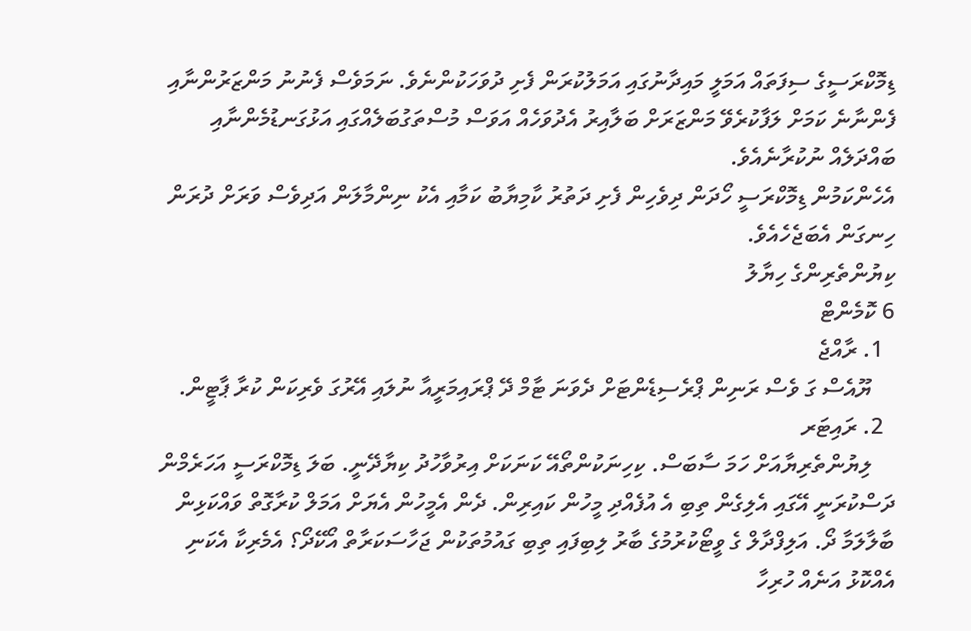ޑިމޮކްރަސީގެ ސިފަތައް އަމަލީ މައިދާނުގައި އަމަލުކުރަން ފެށި ދުވަހަކުންނެވެ. ނަމަވެސް ފެނުނު މަންޒަރުންނާއި ފެންނާނެ ކަމަށް ލަފާކުރެވޭ މަންޒަރަށް ބަލާއިރު އެދުވަހެއް އަވަސް މުސްތަގުބަލެއްގައި އަޅުގަނޑުމެންނާއި ބައްދަލެއް ނުކުރާނެއެވެ.
އެހެންކަމުން ޑިމޮކްރަސީ ހޯދަން ދިވެހިން ފެށި ދަތުރު ކާމިޔާބު ކަމާއި އެކު ނިންމާލަން އަދިވެސް ވަރަށް ދުރަން ހިނގަން އެބަޖެހެއެވެ.
ކިޔުންތެރިންގެ ހިޔާލު
6 ކޮމެންޓް
  1. ރާއްޖެ
    ޔޫއެސް ގަ ވެސް ރަނިން ޕްރެސިޑެންޓަށް ދެވަނަ ޓާމް ދޭ ޕްރައިމަރީއާ ނުލައި އޭރުގަ ވެރިކަން ކުރާ ޕާޓީން.
  2. ރައިޓަރ
    ލިޔުންތެރިޔާއަށް ހަމަ ސާބަސް. ކިހިނަކުންތޯއޭ ކަނަކަށް އިރުވާހުދު ކިޔާދޭނީ. ބަލަ ޑިމޮކްރަސީ އަހަރެމްން ދަސްކުރަނީ އޭގައި އެލިގެން ތިބި އެ އުފެއްދި މީހުން ކައިރިން. ދެން އެމީހުން އެޔަށް އަމަލް ކުރާގޮތް ވައްކަޅިން ބާލާލަމާ ދޯ. އަލިފްދާލް ގެ ވީޓޯކުރުމުގެ ބާރު ލިބިފައި ތިބި ގައުމުތަކުން ޖަހާސަކަރާތް އޯކޭދޯ؟ އެމެރިކާ އެކަނި އެއްކޮޅު އަނެއް ހުރިހާ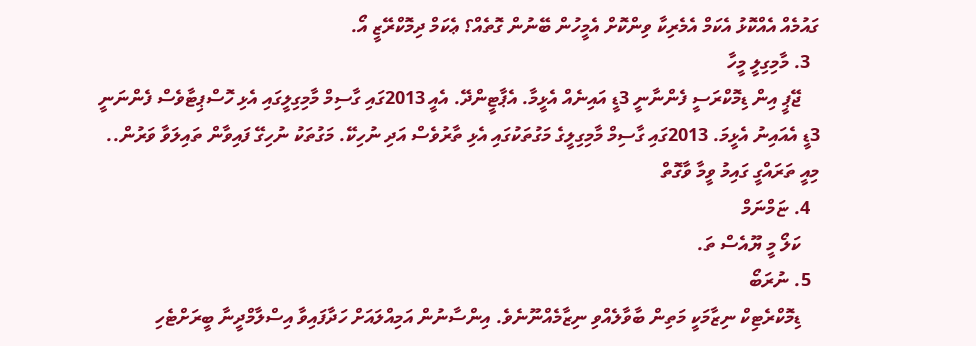ގައުމެއް އެއްކޮޅު އެކަމް އެމެރިކާ ވިންކޮށް އެމީހުން ބޭނުން ގޮތެއް؟ ޢެކަމް ދިމޮކްރޭޒީ އޯ.
  3. މާމިގިލީ މީހާ
    ޖޭޕީ އިން ޑިމޮކްރަސީ ފެންނާނީ 3ޑީ އައިނެއް އެޅީމާ. އެޕާޓީންދޭ. އެއީ 2013ގައި ގާސިމް މާމިގިލީގައި އެޅި ހޮސްޕިޓާވެސް ފެންނަނީ 3ޑީ އެއައިނު އެޅީމަ. 2013ގައި ގާސިމް މާމިގިލީގެ މަގުތަކުގައި އެޅި ތާރުވެސް އަދި ނުހިކޭ. މަގުތަކު ނުހިގޭ ފައިވާން ތައިލަވާ ވަރުން.. މިއީ ތަރައްގީ ގައިމު ވީމާ ވާގޮތް
  4. ޏަމްނަމް
    ކަލޯ މީ ޔޫއެސް ތަ.
  5. ނުރަބޯ
    ޑިމޮކްރެޓިކް ނިޒާމަކީ މަތިން ބާވާލެއްވި ނިޒާމެއްނޫނެވެ. އިންސާނުން އަމިއްލައަށް ހަދާފައިވާ އިސްލާމްދީނާ ބީރަށްޓެހި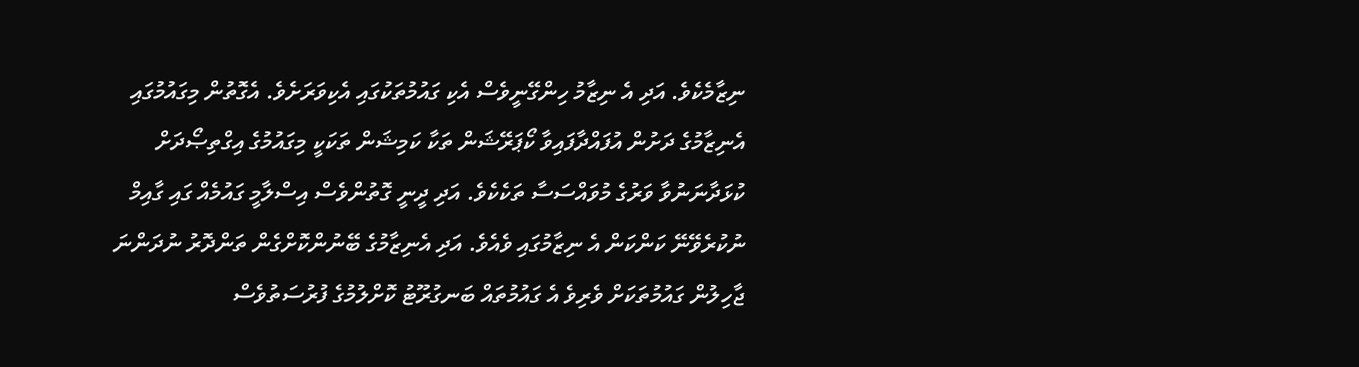ނިޒާމެކެވެ. އަދި އެ ނިޒާމު ހިންގޭނީވެސް އެކި ގައުމުތަކުގައި އެކިވަރަށެވެ. އެގޮތުން މިގައުމުގައި އެނިޒާމުގެ ދަށުން އުފައްދާފައިވާ ކޯޕަރޭޝަން ތަކާ ކަމިޝަން ތަކަކީ މިގައުމުގެ އިގްތިޞޯދަށް ކުޅަދާނަނުވާ ވަރުގެ މުވައްސަސާ ތަކެކެވެ. އަދި ދީނީ ގޮތުންވެސް އިސްލާމީ ގައުމެއް ގައި ގާއިމް ނުކުރެވޭނޭ ކަންކަން އެ ނިޒާމުގައި ވެއެވެ. އަދި އެނިޒާމުގެ ބޭނުންކޮށްގެން ތަންދޮރު ނުދަންނަ ޖާހިލުން ގައުމުތަކަށް ވެރިވެ އެ ގައުމުތައް ބަނގުރޫޓު ކޮށްލުމުގެ ފުރުސަތުވެސް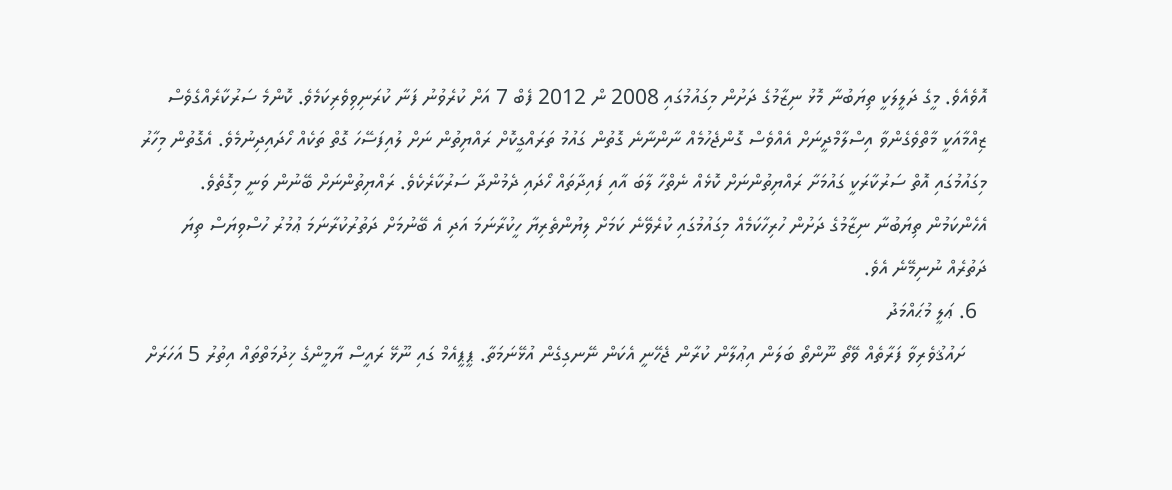އޮވެއެވެ. މީގެ ދަލީލަކީ ތިޔަބުނާ މޮޅު ނިޒާމުގެ ދަށުން މިގައުމުގައި 2008 ން 2012 ފެބް 7 އަށް ކުރެވުނު ފަނާ ކުރަނިވިވެރިކަމެވެ. ކޮންމެ ސަރުކާރެއްގެވެސް ޒިއްމާއަކީ މާތްވެގެންވާ އިސްލާމްދީނަށް އެއްވެސް ގޮންޖެހުމެއް ނާންނާނެ ގޮތުން ގައުމު ތަރައްގީކޮށް ރައްޔިތުން ނަށް ލުއިފަސޭހަ ގޮތް ތަކެއް ހޯދައިދިނުމެވެ. އެގޮތުން މިހާރު މިގައުމުގައި އޮތް ސަރުކާރަކީ ގައުމަށާ ރައްޔިތުންނަށް ކޮޅެއް ނެތްހާ ލާބަ އާއި ފައިދާތައް ހޯދައި ދެމުންދާ ސަރުކާރެކެވެ. ރައްޔިތުންނަށް ބޭނުން ވަނީ މިގޮތެވެ. އެހެންކަމުން ތިޔަބުނާ ނިޒާމުގެ ދަށުން ހުރިހާކަމެއް މިގައުމުގައި ކުރެވޭނެ ކަމަށް ލިޔުންތެރިޔާ ހީކުރާނަމަ އަދި އެ ބޭނުމަށް ދަތުރުކުރާނަމަ ޢުމުރު ހުސްވިޔަސް ތިޔަ ދަތުރެއް ނުނިމޭނެ އެވެ.
  6. ޢަލީ މުޙައްމަދު
    ށައުޤުވެރިވާ ފަރާތެއް ވޭތޯ ނޫންތޯ ބަލަން އިޢުލާން ކުރާން ޖެހޭނީ އެކަން ނޭނގިގެން އުޅޭނަމަތާ. ޕީޕީއެމް ގައި ނޫޅޭ ރައީސް ޔާމީންގެ ޚިދުމަތްތައް އިތުރު 5 އަހަރަށް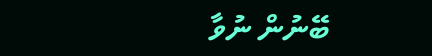ބޭނުން ނުވާ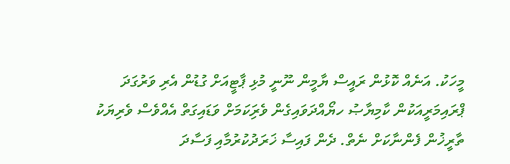މީހަކު. އަނެއް ކޮޅުން ރައީސް ޔާމީން ނޫނީ މުޅި ޕާޓީއަށް ގުޑުން އެރި ވަރުގަދަ ޕްރައިމަރީއަކުން ކާމިޔާޞު ހޔޯއްދަވައިގެން ވެރިަކަމަށް ވަޑައިގަތް އެއްވެސް ވެރިޔަކު ތާރީޚުން ފެންނާކަށް ނެތް. ދެން ފައިސާ ޚަރަދުކުރުމާއި ފަސާދަ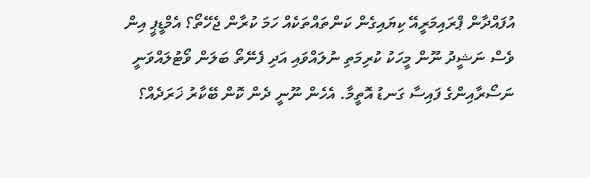އުފައްދާން ޕްރައިމަރީއޭ ކިޔައިގެން ކަންތައްތަކެއް ހަމަ ކުރާން ޖެހޭތޯ؟ އެމްޑީޕީ އިން ވެސް ނަޝީދު ނޫން މީހަކު ކުރިމަތި ނުލައްވައި އަދި ފެނޭތޯ ބަލަން ވޯޓުލައްވަނީ ނަސޯރާއިންގެ ފައިސާ ގަނޑު އޮތީމާ. އެހެން ނޫނީ ދެން ކޮން ބޭކާރު ޚަރަދެއް؟